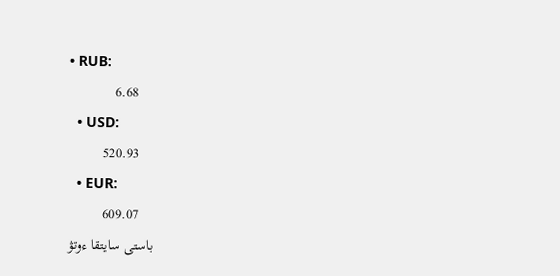• RUB:
    6.68
  • USD:
    520.93
  • EUR:
    609.07
باستى سايتقا ءوتۋ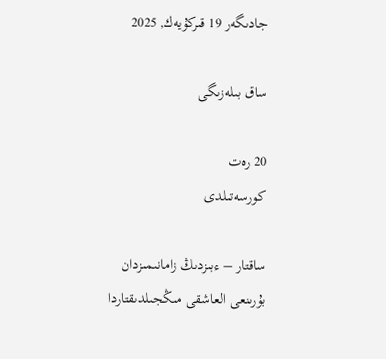جادىگەر 19 قىركۇيەك, 2025

ساق بىلەزىگى

20 رەت
كورسەتىلدى

ساقتار – ءبىزدىڭ زامانىمىزدان بۇرىنعى العاشقى مىڭجىلدىقتاردا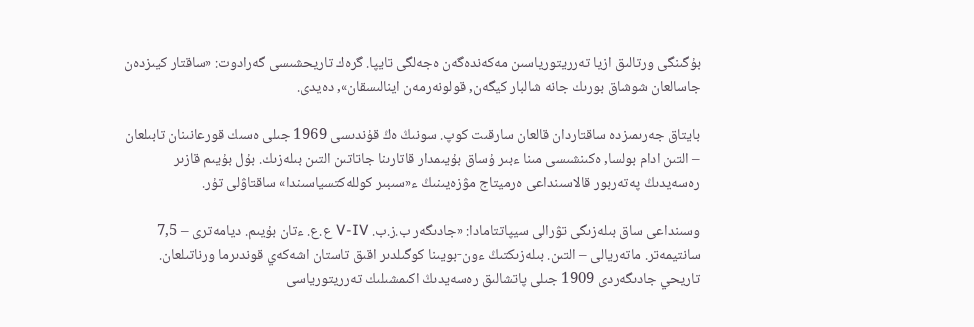بۇگىنگى ورتالىق ازيا تەرريتورياسىن مەكەندەگەن ەجەلگى تايپا. گرەك تاريحشىسى گەرادوت: «ساقتار كيىزدەن جاسالعان شوشاق بورىك جانە شالبار كيگەن, قولونەرمەن اينالىسقان», دەيدى.

بايتاق جەرىمىزدە ساقتاردان قالعان سارقىت كوپ. سونىڭ ەڭ قۇندىسى 1969 جىلى ەسىك قورعانىنان تابىلعان – التىن ادام بولسا, ەكىنشىسى مىنا ءبىر ۇساق بۇيىمدار قاتارىنا جاتاتىن التىن بىلەزىك. بۇل بۇيىم قازىر رەسەيدىڭ پەتەربور قالاسىنداعى ەرميتاج مۋزەيىنىڭ ء«سىبىر كوللەكتسياسىندا» ساقتاۋلى تۇر.

وسىنداعى ساق بىلەزىگى تۋرالى سيپاتتامادا: «جادىگەر ب.ز.ب. V-IV ع.ع. ءتان بۇيىم. ديامەترى – 7,5 سانتيمەتر. ماتەريالى – التىن. بىلەزىكتىڭ ءون-بويىنا كوگىلدىر اقىق تاستان اشەكەي قوندىرما ورناتىلعان. تاريحي جادىگەردى 1909 جىلى پاتشالىق رەسەيدىڭ اكىمشىلىك تەرريتورياسى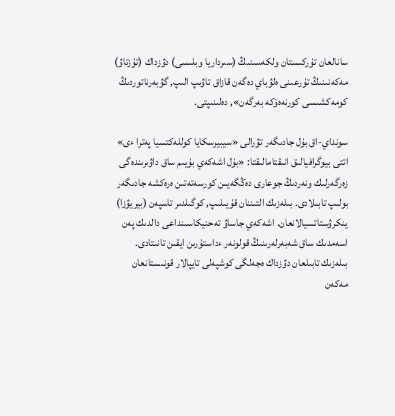سانالعان تۇركىستان ولكەسىنىڭ (سىرداريا وبلىسى) دۋزداك (تۇزتاۋ) مەكەنىنىڭ تۇرعىنى ەلۋباي دەگەن قازاق تاۋىپ الىپ, گۋبەرناتوردىڭ كومەكشىسى كورنەەۆكە بەرگەن», دەلىنىپتى.

سونداي-اق بۇل جادىگەر تۋرالى «سيبيرسكايا كوللەكتسيا پەترا ءى» اتتى بيوگرافيالىق انىقتامالىقتا: «بۇل اشەكەي بۇيىم ساق داۋىرىندەگى زەرگەرلىك ونەردىڭ جوعارى دەڭگەيىن كورسەتەتىن ەرەكشە جادىگەر بولىپ تابىلادى. بىلەزىك التىننان قۇيىلىپ, كوگىلدىر تاسپەن (بيريۋزا) ينكرۋستاتسيالانعان. اشەكەي جاساۋ تەحنيكاسىنداعى دالدىك پەن اسەمدىك ساق شەبەرلەرىنىڭ قولونەر ءداستۇرىن ايقىن تانىتادى. بىلەزىك تابىلعان دۋزداك ەجەلگى كوشپەلى تايپالار قونىستانعان مەكەن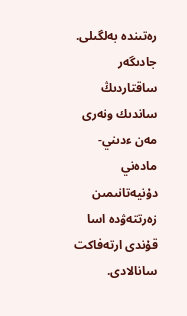رەتىندە بەلگىلى. جادىگەر ساقتاردىڭ ساندىك ونەرى مەن ءدىني-مادەني دۇنيەتانىمىن زەرتتەۋدە اسا قۇندى ارتەفاكت سانالادى.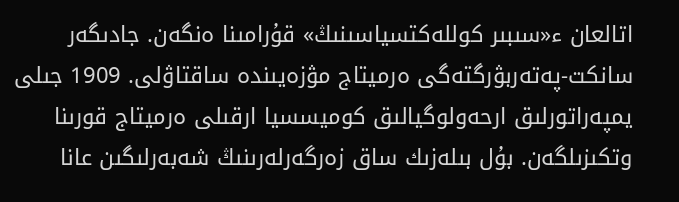اتالعان ء«سىبىر كوللەكتسياسىنىڭ» قۇرامىنا ەنگەن. جادىگەر سانكت-پەتەربۋرگتەگى ەرميتاج مۋزەيىندە ساقتاۋلى. 1909 جىلى يمپەراتورلىق ارحەولوگيالىق كوميسسيا ارقىلى ەرميتاج قورىنا وتكىزىلگەن. بۇل بىلەزىك ساق زەرگەرلەرىنىڭ شەبەرلىگىن عانا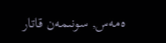ەمەس, سونىمەن قاتار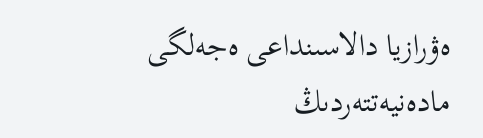ەۋرازيا دالاسىنداعى ەجەلگى مادەنيەتتەردىڭ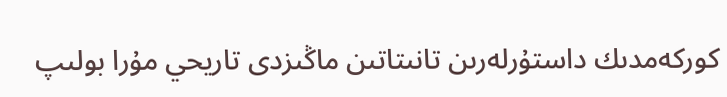كوركەمدىك داستۇرلەرىن تانىتاتىن ماڭىزدى تاريحي مۇرا بولىپ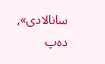سانالادى», دەپ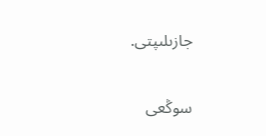جازىلىپتى.

سوڭعى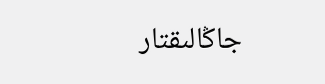جاڭالىقتار